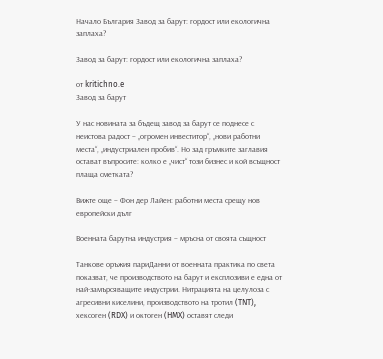Начало България Завод за барут: гордост или екологична заплаха?

Завод за барут: гордост или екологична заплаха?

от kritichno.e
Завод за барут

У нас новината за бъдещ завод за барут се поднесе с неистова радост – „огромен инвеститор“, „нови работни места“, „индустриален пробив“. Но зад гръмките заглавия остават въпросите: колко е „чист“ този бизнес и кой всъщност плаща сметката?

Вижте още – Фон дер Лайен: работни места срещу нов европейски дълг

Военната барутна индустрия – мръсна от своята същност

Танкове оръжия париДанни от военната практика по света показват, че производството на барут и експлозиви е една от най-замърсяващите индустрии. Нитрацията на целулоза с агресивни киселини, производството на тротил (TNT), хексоген (RDX) и октоген (HMX) оставят следи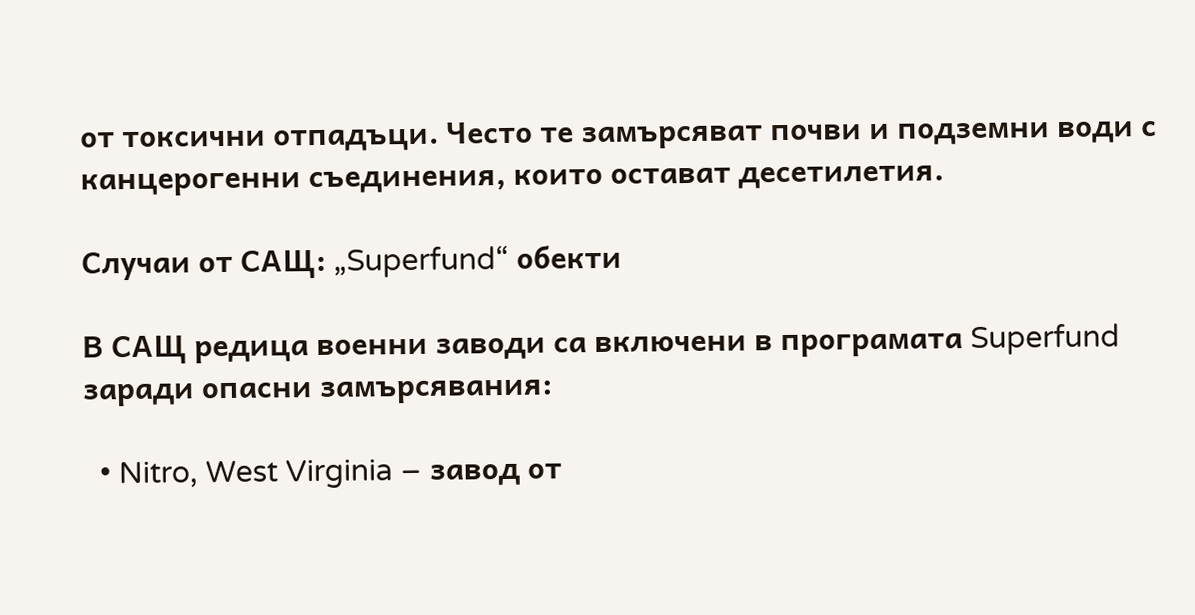от токсични отпадъци. Често те замърсяват почви и подземни води с канцерогенни съединения, които остават десетилетия.

Случаи от САЩ: „Superfund“ обекти

В САЩ редица военни заводи са включени в програмата Superfund заради опасни замърсявания:

  • Nitro, West Virginia – завод от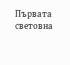Първата световна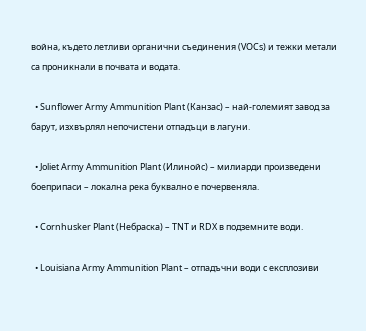война, където летливи органични съединения (VOCs) и тежки метали са проникнали в почвата и водата.

  • Sunflower Army Ammunition Plant (Канзас) – най-големият завод за барут, изхвърлял непочистени отпадъци в лагуни.

  • Joliet Army Ammunition Plant (Илинойс) – милиарди произведени боеприпаси – локална река буквално е почервеняла.

  • Cornhusker Plant (Небраска) – TNT и RDX в подземните води.

  • Louisiana Army Ammunition Plant – отпадъчни води с експлозиви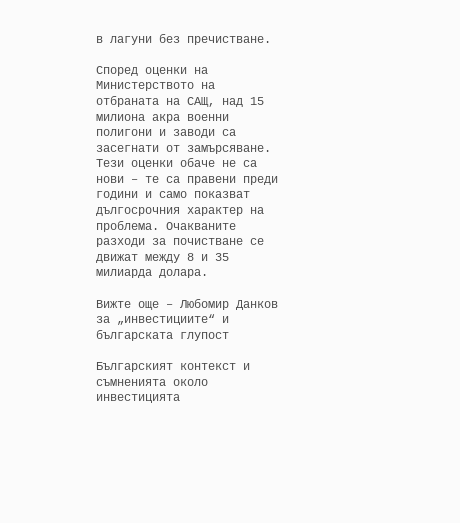в лагуни без пречистване.

Според оценки на Министерството на отбраната на САЩ, над 15 милиона акра военни полигони и заводи са засегнати от замърсяване. Тези оценки обаче не са нови – те са правени преди години и само показват дългосрочния характер на проблема. Очакваните разходи за почистване се движат между 8 и 35 милиарда долара.

Вижте още – Любомир Данков за „инвестициите“ и българската глупост

Българският контекст и съмненията около инвестицията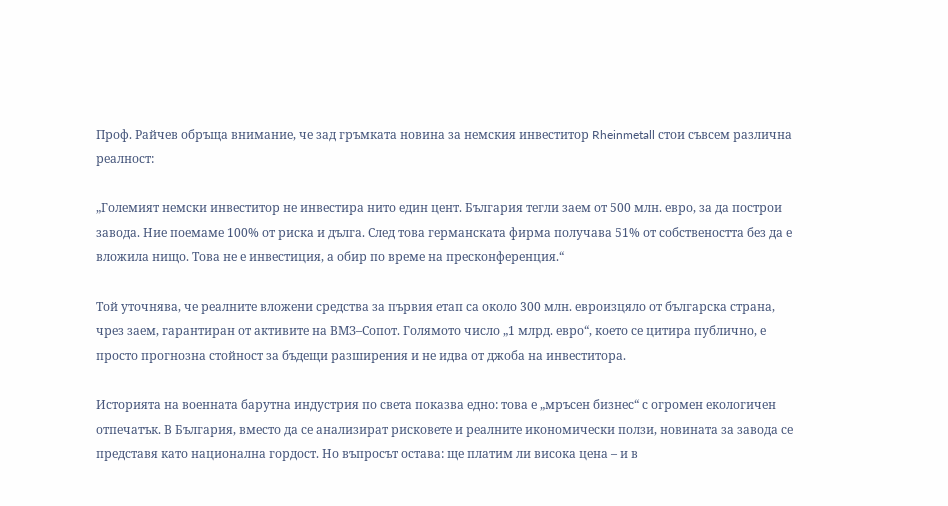Проф. Райчев обръща внимание, че зад гръмката новина за немския инвеститор Rheinmetall стои съвсем различна реалност:

„Големият немски инвеститор не инвестира нито един цент. България тегли заем от 500 млн. евро, за да построи завода. Ние поемаме 100% от риска и дълга. След това германската фирма получава 51% от собствеността без да е вложила нищо. Това не е инвестиция, а обир по време на пресконференция.“

Той уточнява, че реалните вложени средства за първия етап са около 300 млн. евроизцяло от българска страна, чрез заем, гарантиран от активите на ВМЗ–Сопот. Голямото число „1 млрд. евро“, което се цитира публично, е просто прогнозна стойност за бъдещи разширения и не идва от джоба на инвеститора.

Историята на военната барутна индустрия по света показва едно: това е „мръсен бизнес“ с огромен екологичен отпечатък. В България, вместо да се анализират рисковете и реалните икономически ползи, новината за завода се представя като национална гордост. Но въпросът остава: ще платим ли висока цена – и в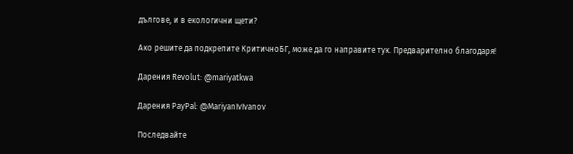дългове, и в екологични щети?

Ако решите да подкрепите КритичноБГ, може да го направите тук. Предварително благодаря!

Дарения Revolut: @mariyatkwa

Дарения PayPal: @MariyanIvIvanov

Последвайте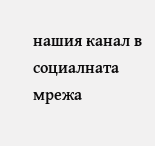нашия канал в социалната мрежа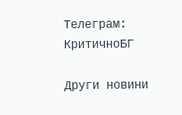Телеграм: КритичноБГ

Други новини